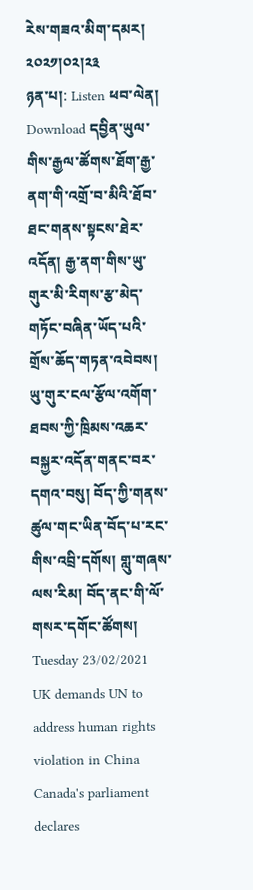རེས་གཟའ་མིག་དམར། ༢༠༢༡།༠༢།༢༣
ཉན་པ།: Listen ཕབ་ལེན། Download དབྱིན་ཡུལ་གིས་རྒྱལ་ཚོགས་ཐོག་རྒྱ་ནག་གི་འགྲོ་བ་མིའི་ཐོབ་ཐང་གནས་སྟངས་ཐེར་འདོན། རྒྱ་ནག་གིས་ཡུ་གུར་མི་རིགས་རྩ་མེད་གཏོང་བཞིན་ཡོད་པའི་གྲོས་ཆོད་གཏན་འབེབས། ཡུ་གུར་ངལ་རྩོལ་འགོག་ཐབས་ཀྱི་ཁྲིམས་འཆར་བསྐྱར་འདོན་གནང་བར་དགའ་བསུ། བོད་ཀྱི་གནས་ཚུལ་གང་ཡིན་བོད་པ་རང་གིས་འབྲི་དགོས། གླུ་གཞས་ལས་རིམ། བོད་ནང་གི་ལོ་གསར་དགོང་ཚོགས། Tuesday 23/02/2021 UK demands UN to address human rights violation in China Canada's parliament declares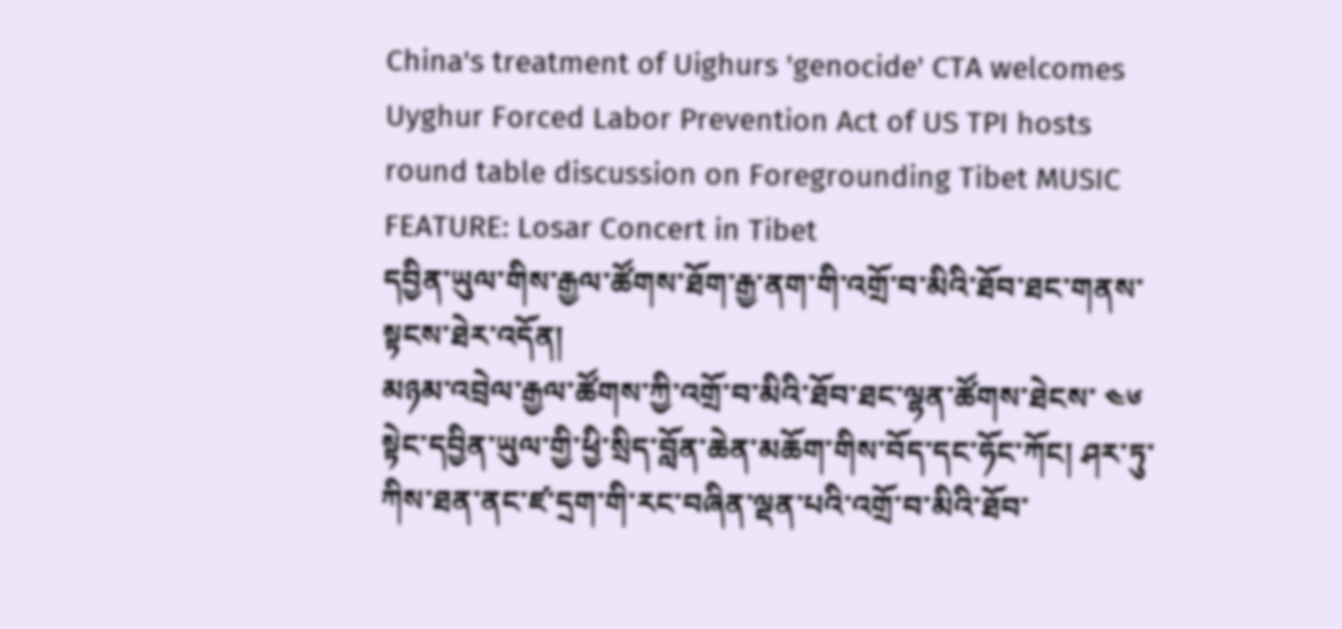China's treatment of Uighurs 'genocide' CTA welcomes Uyghur Forced Labor Prevention Act of US TPI hosts round table discussion on Foregrounding Tibet MUSIC FEATURE: Losar Concert in Tibet
དབྱིན་ཡུལ་གིས་རྒྱལ་ཚོགས་ཐོག་རྒྱ་ནག་གི་འགྲོ་བ་མིའི་ཐོབ་ཐང་གནས་སྟངས་ཐེར་འདོན།
མཉམ་འབྲེལ་རྒྱལ་ཚོགས་ཀྱི་འགྲོ་བ་མིའི་ཐོབ་ཐང་ལྷན་ཚོགས་ཐེངས་ ༤༦ སྟེང་དབྱིན་ཡུལ་གྱི་ཕྱི་སྲིད་བློན་ཆེན་མཆོག་གིས་བོད་དང་ཧོང་ཀོང། ཤར་ཏུ་ཀིས་ཐན་ནང་ཛ་དྲག་གི་རང་བཞིན་ལྡན་པའི་འགྲོ་བ་མིའི་ཐོབ་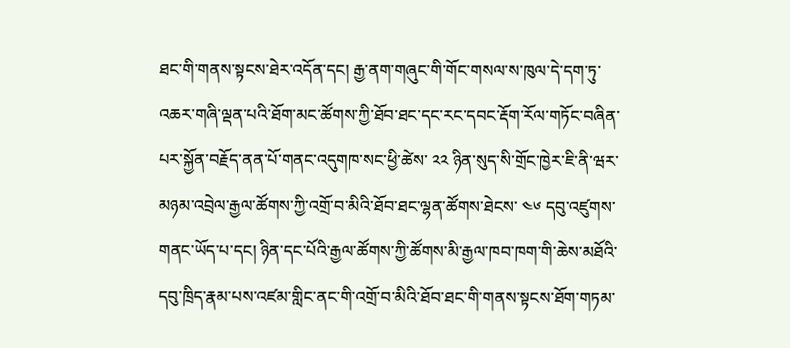ཐང་གི་གནས་སྟངས་ཐེར་འདོན་དང། རྒྱ་ནག་གཞུང་གི་གོང་གསལ་ས་ཁུལ་དེ་དག་ཏུ་འཆར་གཞི་ལྡན་པའི་ཐོག་མང་ཚོགས་ཀྱི་ཐོབ་ཐང་དང་རང་དབང་རྡོག་རོལ་གཏོང་བཞིན་པར་སྐྱོན་བརྗོད་ནན་པོ་གནང་འདུགཁ་སང་ཕྱི་ཚེས་ ༢༢ ཉིན་སུད་སི་གྲོང་ཁྱེར་ཇི་ནི་ཝར་མཉམ་འབྲེལ་རྒྱལ་ཚོགས་ཀྱི་འགྲོ་བ་མིའི་ཐོབ་ཐང་ལྷན་ཚོགས་ཐེངས་ ༤༦ དབུ་འཛུགས་གནང་ཡོད་པ་དང། ཉིན་དང་པོའི་རྒྱལ་ཚོགས་ཀྱི་ཚོགས་མི་རྒྱལ་ཁབ་ཁག་གི་ཆེས་མཐོའི་དབུ་ཁྲིད་རྣམ་པས་འཛམ་གླིང་ནང་གི་འགྲོ་བ་མིའི་ཐོབ་ཐང་གི་གནས་སྟངས་ཐོག་གཏམ་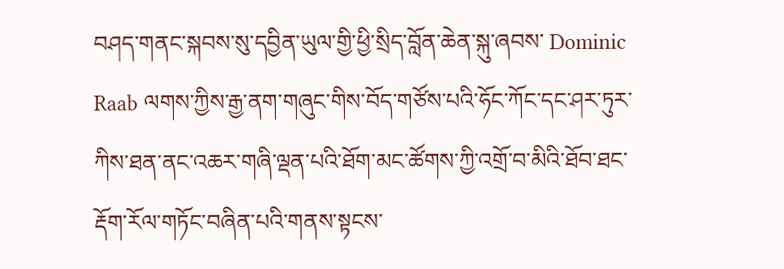བཤད་གནང་སྐབས་སུ་དབྱིན་ཡུལ་གྱི་ཕྱི་སྲིད་བློན་ཆེན་སྐུ་ཞབས་ Dominic Raab ལགས་ཀྱིས་རྒྱ་ནག་གཞུང་གིས་བོད་གཙོས་པའི་ཧོང་ཀོང་དང་ཤར་ཏུར་ཀིས་ཐན་ནང་འཆར་གཞི་ལྡན་པའི་ཐོག་མང་ཚོགས་ཀྱི་འགྲོ་བ་མིའི་ཐོབ་ཐང་རྡོག་རོལ་གཏོང་བཞིན་པའི་གནས་སྟངས་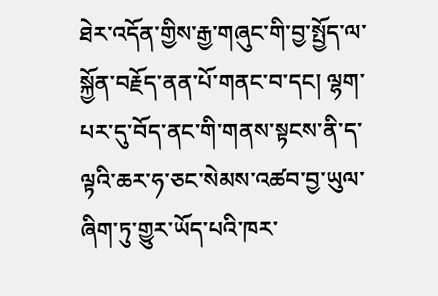ཐེར་འདོན་གྱིས་རྒྱ་གཞུང་གི་བྱ་སྤྱོད་ལ་སྐྱོན་བརྗོད་ནན་པོ་གནང་བ་དང། ལྷག་པར་དུ་བོད་ནང་གི་གནས་སྟངས་ནི་ད་ལྟའི་ཆར་ཧ་ཅང་སེམས་འཚབ་བྱ་ཡུལ་ཞིག་ཏུ་གྱུར་ཡོད་པའི་ཁར་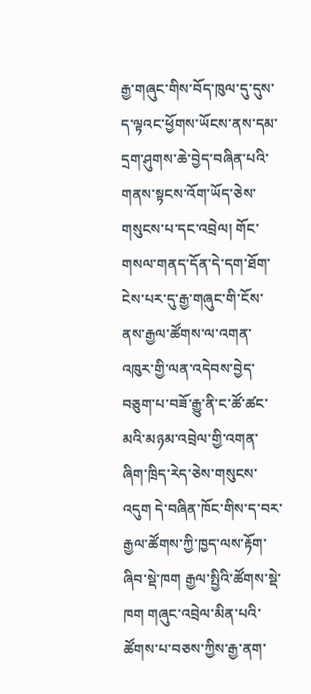རྒྱ་གཞུང་གིས་བོད་ཁུལ་དུ་དུས་ད་ལྟའང་ཕྱོགས་ཡོངས་ནས་དམ་དྲག་ཤུགས་ཆེ་བྱེད་བཞིན་པའི་གནས་སྟངས་འོག་ཡོད་ཅེས་གསུངས་པ་དང་འབྲེལ། གོང་གསལ་གནད་དོན་དེ་དག་ཐོག་ངེས་པར་དུ་རྒྱ་གཞུང་གི་ངོས་ནས་རྒྱལ་ཚོགས་ལ་འགན་འཁུར་གྱི་ལན་འདེབས་བྱེད་བཅུག་པ་བཟོ་རྒྱུ་ནི་ང་ཚོ་ཚང་མའི་མཉམ་འབྲེལ་གྱི་འགན་ཞིག་ཁྲིད་རེད་ཅེས་གསུངས་འདུག དེ་བཞིན་ཁོང་གིས་ད་བར་རྒྱལ་ཚོགས་ཀྱི་ཁྱད་ལས་རྟོག་ཞིབ་སྡེ་ཁག རྒྱལ་སྤྱིའི་ཚོགས་སྡེ་ཁག གཞུང་འབྲེལ་མིན་པའི་ཚོགས་པ་བཅས་ཀྱིས་རྒྱ་ནག་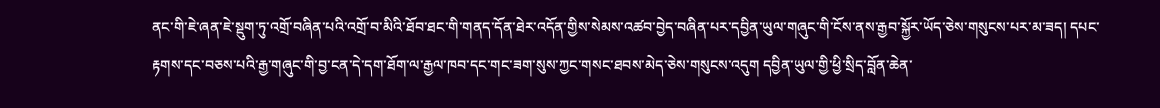ནང་གི་ཇེ་ཞན་ཇེ་སྡུག་ཏུ་འགྲོ་བཞིན་པའི་འགྲོ་བ་མིའི་ཐོབ་ཐང་གི་གནད་དོན་ཐེར་འདོན་གྱིས་སེམས་འཚབ་བྱེད་བཞིན་པར་དབྱིན་ཡུལ་གཞུང་གི་ངོས་ནས་རྒྱབ་སྐྱོར་ཡོད་ཅེས་གསུངས་པར་མ་ཟད། དཔང་རྟགས་དང་བཅས་པའི་རྒྱ་གཞུང་གི་བྱ་ངན་དེ་དག་ཐོག་ལ་རྒྱལ་ཁབ་དང་གང་ཟག་སུས་ཀྱང་གསང་ཐབས་མེད་ཅེས་གསུངས་འདུག དབྱིན་ཡུལ་གྱི་ཕྱི་སྲིད་བློན་ཆེན་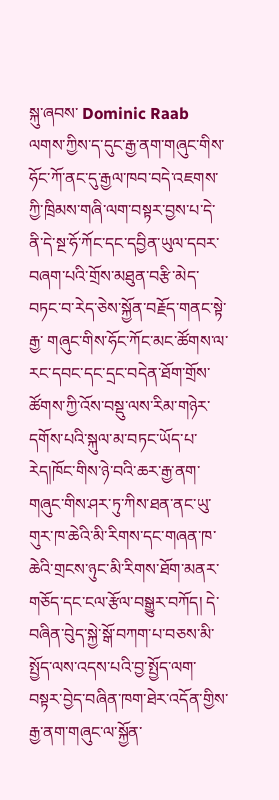སྐུ་ཞབས་ Dominic Raab ལགས་ཀྱིས་ད་དུང་རྒྱ་ནག་གཞུང་གིས་ཧོང་ཀོ་ནང་དུ་རྒྱལ་ཁབ་བདེ་འཇགས་ཀྱི་ཁྲིམས་གཞི་ལག་བསྟར་བྱས་པ་དེ་ནི་དེ་སྔ་ཧོ་ཀོང་དང་དབྱིན་ཡུལ་དབར་བཞག་པའི་གྲོས་མཐུན་བརྩི་མེད་བཏང་བ་རེད་ཅེས་སྐྱོན་བརྗོད་གནང་སྟེ་རྒྱ་ གཞུང་གིས་ཧོང་ཀོང་མང་ཚོགས་ལ་རང་དབང་དང་དྲང་བདེན་ཐོག་གྲོས་ཚོགས་ཀྱི་འོས་བསྡུ་ལས་རིམ་གཉེར་དགོས་པའི་སྐུལ་མ་བཏང་ཡོད་པ་རེད།ཁོང་གིས་ཉེ་བའི་ཆར་རྒྱ་ནག་གཞུང་གིས་ཤར་ཏུ་ཀིས་ཐན་ནང་ཡུ་གུར་ཁ་ཆེའི་མི་རིགས་དང་གཞན་ཁ་ཆེའི་གྲངས་ཉུང་མི་རིགས་ཐོག་མནར་གཅོད་དང་ངལ་རྩོལ་བསྒྱུར་བཀོད། དེ་བཞིན་བེུད་སྐྱེ་སྒོ་བཀག་པ་བཅས་མི་སྤྱོད་ལས་འདས་པའི་བྱ་སྤྱོད་ལག་བསྟར་བྱེད་བཞིན་ཁག་ཐེར་འདོན་གྱིས་རྒྱ་ནག་གཞུང་ལ་སྐྱོན་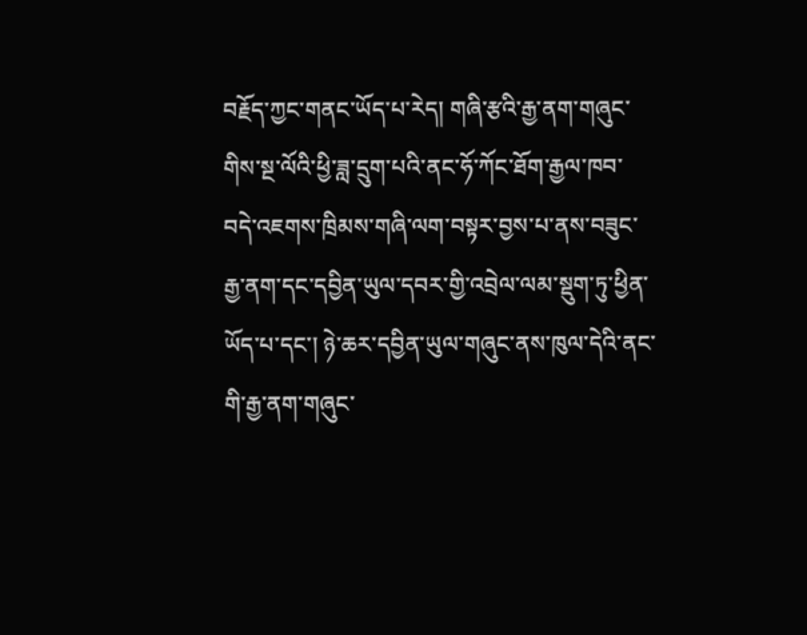བརྗོད་ཀྱང་གནང་ཡོད་པ་རེད། གཞི་རྩའི་རྒྱ་ནག་གཞུང་གིས་སྔ་ལོའི་ཕྱི་ཟླ་དྲུག་པའི་ནང་ཧོ་ཀོང་ཐོག་རྒྱལ་ཁབ་བདེ་འཇགས་ཁྲིམས་གཞི་ལག་བསྟར་བྱས་པ་ནས་བཟུང་རྒྱ་ནག་དང་དབྱིན་ཡུལ་དབར་གྱི་འབྲེལ་ལམ་སྡུག་ཏུ་ཕྱིན་ཡོད་པ་དང་། ཉེ་ཆར་དབྱིན་ཡུལ་གཞུང་ནས་ཁུལ་དེའི་ནང་གི་རྒྱ་ནག་གཞུང་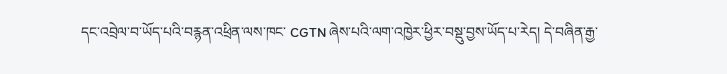དང་འབྲེལ་བ་ཡོད་པའི་བརྙན་འཕྲིན་ལས་ཁང་ CGTN ཞེས་པའི་ལག་འཁྱེར་ཕྱིར་བསྡུ་བྱས་ཡོད་པ་རེད། དེ་བཞིན་རྒྱ་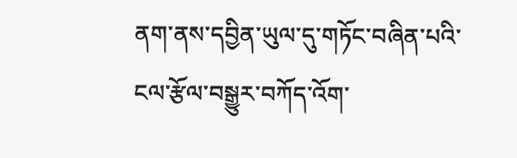ནག་ནས་དབྱིན་ཡུལ་དུ་གཏོང་བཞིན་པའི་ངལ་རྩོལ་བསྒྱུར་བཀོད་འོག་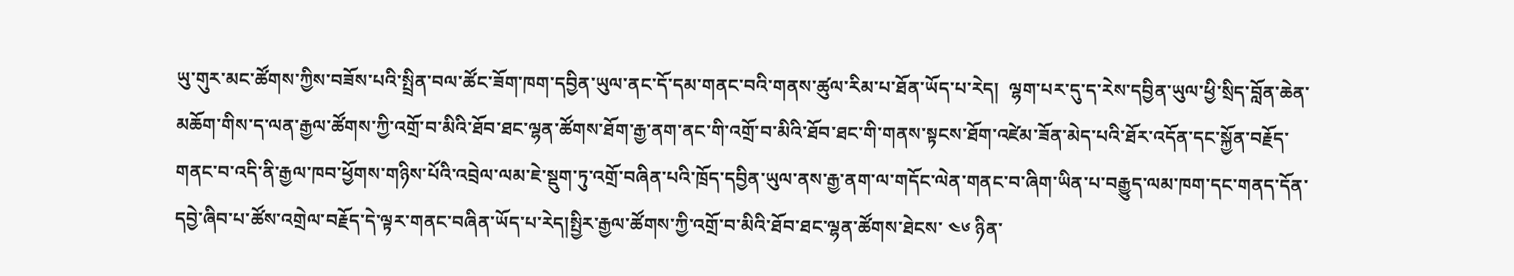ཡུ་གུར་མང་ཚོགས་ཀྱིས་བཟོས་པའི་སྤྲིན་བལ་ཚོང་ཟོག་ཁག་དབྱིན་ཡུལ་ནང་དོ་དམ་གནང་བའི་གནས་ཚུལ་རིམ་པ་ཐོན་ཡོད་པ་རེད།  ལྷག་པར་དུ་ད་རེས་དབྱིན་ཡུལ་ཕྱི་སྲིད་བློན་ཆེན་མཆོག་གིས་ད་ལན་རྒྱལ་ཚོགས་ཀྱི་འགྲོ་བ་མིའི་ཐོབ་ཐང་ལྷན་ཚོགས་ཐོག་རྒྱ་ནག་ནང་གི་འགྲོ་བ་མིའི་ཐོབ་ཐང་གི་གནས་སྟངས་ཐོག་འཛེམ་ཟོན་མེད་པའི་ཐོར་འདོན་དང་སྐྱོན་བརྗོད་གནང་བ་འདི་ནི་རྒྱལ་ཁབ་ཕྱོགས་གཉིས་པོའི་འབྲེལ་ལམ་ཇེ་སྡུག་ཏུ་འགྲོ་བཞིན་པའི་ཁྲོད་དབྱིན་ཡུལ་ནས་རྒྱ་ནག་ལ་གདོང་ལེན་གནང་བ་ཞིག་ཡིན་པ་བརྒྱུད་ལམ་ཁག་དང་གནད་དོན་དབྱེ་ཞིབ་པ་ཚོས་འགྲེལ་བརྗོད་དེ་ལྟར་གནང་བཞིན་ཡོད་པ་རེད།སྤྱིར་རྒྱལ་ཚོགས་ཀྱི་འགྲོ་བ་མིའི་ཐོབ་ཐང་ལྷན་ཚོགས་ཐེངས་ ༤༦ ཉིན་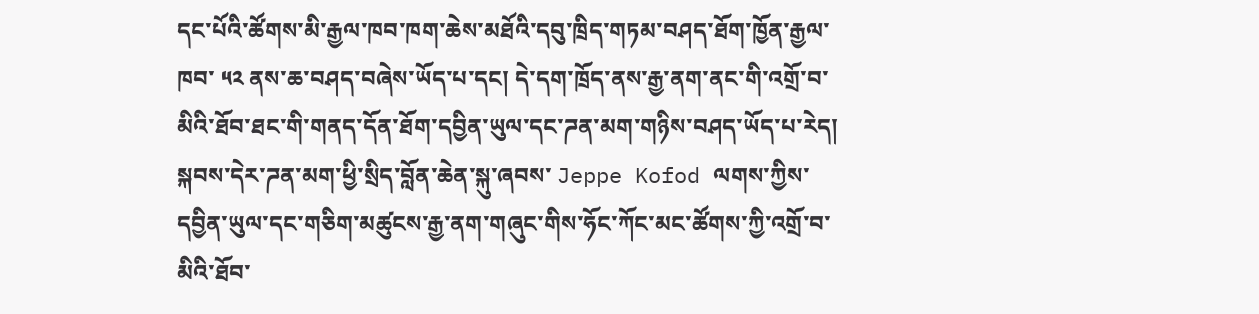དང་པོའི་ཚོགས་མི་རྒྱལ་ཁབ་ཁག་ཆེས་མཐོའི་དབུ་ཁྲིད་གཏམ་བཤད་ཐོག་ཁྱོན་རྒྱལ་ཁབ་ ༥༢ ནས་ཆ་བཤད་བཞེས་ཡོད་པ་དང། དེ་དག་ཁྲོད་ནས་རྒྱ་ནག་ནང་གི་འགྲོ་བ་མིའི་ཐོབ་ཐང་གི་གནད་དོན་ཐོག་དབྱིན་ཡུལ་དང་ཌན་མག་གཉིས་བཤད་ཡོད་པ་རེད། སྐབས་དེར་ཌན་མག་ཕྱི་སྲིད་བློན་ཆེན་སྐུ་ཞབས་ Jeppe Kofod ལགས་ཀྱིས་དབྱིན་ཡུལ་དང་གཅིག་མཚུངས་རྒྱ་ནག་གཞུང་གིས་ཧོང་ཀོང་མང་ཚོགས་ཀྱི་འགྲོ་བ་མིའི་ཐོབ་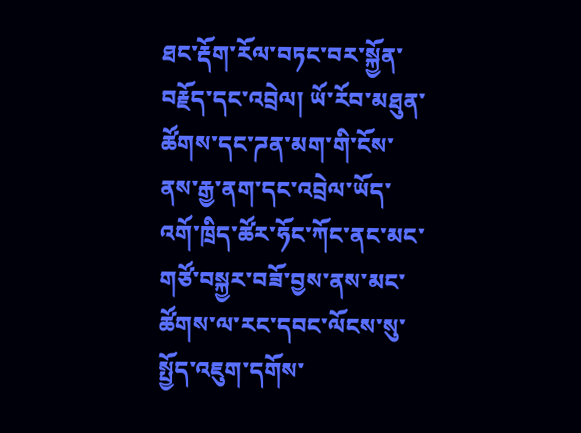ཐང་རྡོག་རོལ་བཏང་བར་སྐྱོན་བརྗོད་དང་འབྲེལ། ཡོ་རོབ་མཐུན་ཚོགས་དང་ཌན་མག་གི་ངོས་ནས་རྒྱ་ནག་དང་འབྲེལ་ཡོད་འགོ་ཁྲིད་ཚོར་ཧོང་ཀོང་ནང་མང་གཙོ་བསྐྱར་བཟོ་བྱས་ནས་མང་ཚོགས་ལ་རང་དབང་ལོངས་སུ་སྤྱོད་འཇུག་དགོས་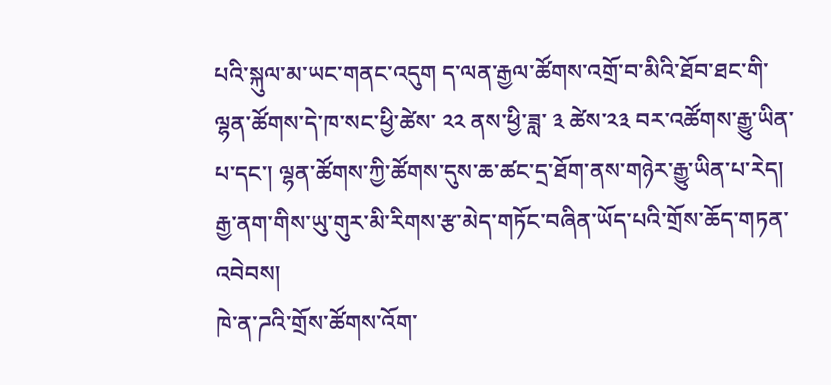པའི་སྐུལ་མ་ཡང་གནང་འདུག ད་ལན་རྒྱལ་ཚོགས་འགྲོ་བ་མིའི་ཐོབ་ཐང་གི་ལྷན་ཚོགས་དེ་ཁ་སང་ཕྱི་ཚེས་ ༢༢ ནས་ཕྱི་ཟླ་ ༣ ཚེས་༢༣ བར་འཚོགས་རྒྱུ་ཡིན་པ་དང་། ལྷན་ཚོགས་ཀྱི་ཚོགས་དུས་ཆ་ཚང་དྲ་ཐོག་ནས་གཉེར་རྒྱུ་ཡིན་པ་རེད།
རྒྱ་ནག་གིས་ཡུ་གུར་མི་རིགས་རྩ་མེད་གཏོང་བཞིན་ཡོད་པའི་གྲོས་ཆོད་གཏན་འབེབས།
ཁེ་ན་ཌའི་གྲོས་ཚོགས་འོག་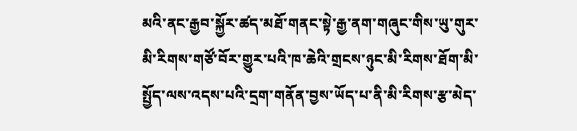མའི་ནང་རྒྱབ་སྐྱོར་ཚད་མཐོ་གནང་སྟེ་རྒྱ་ནག་གཞུང་གིས་ཡུ་གུར་མི་རིགས་གཙོ་བོར་གྱུར་པའི་ཁ་ཆེའི་གྲངས་ཉུང་མི་རིགས་ཐོག་མི་སྤྱོད་ལས་འདས་པའི་དྲག་གནོན་བྱས་ཡོད་པ་ནི་མི་རིགས་རྩ་མེད་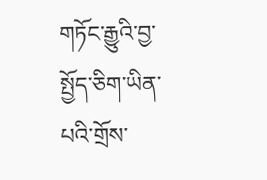གཏོང་རྒྱུའི་བྱ་སྤྱོད་ཅིག་ཡིན་པའི་གྲོས་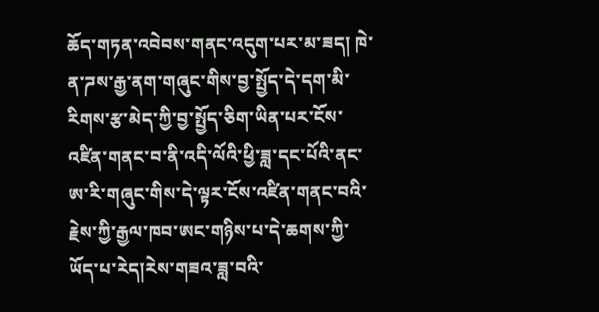ཆོད་གཏན་འབེབས་གནང་འདུག་པར་མ་ཟད། ཁེ་ན་ཌས་རྒྱ་ནག་གཞུང་གིས་བྱ་སྤྱོད་དེ་དག་མི་རིགས་རྩ་མེད་ཀྱི་བྱ་སྤྱོད་ཅིག་ཡིན་པར་ངོས་འཛིན་གནང་བ་ནི་འདི་ལོའི་ཕྱི་ཟླ་དང་པོའི་ནང་ཨ་རི་གཞུང་གིས་དེ་ལྟར་ངོས་འཛིན་གནང་བའི་རྗེས་ཀྱི་རྒྱལ་ཁབ་ཨང་གཉིས་པ་དེ་ཆགས་ཀྱི་ཡོད་པ་རེད།རེས་གཟའ་ཟླ་བའི་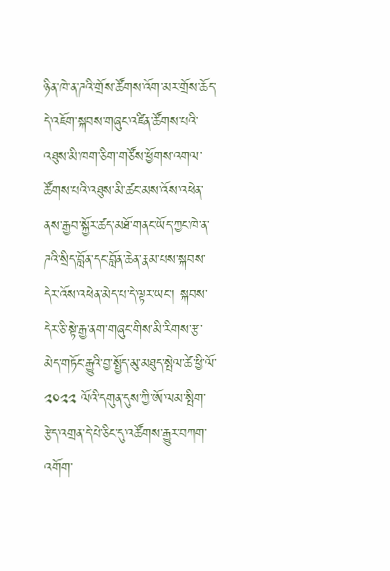ཉིན་ཁེ་ན་ཌའི་གྲོས་ཚོགས་འོག་མར་གྲོས་ཆོད་དེ་འཇོག་སྐབས་གཞུང་འཛིན་ཚོགས་པའི་འཐུས་མི་ཁག་ཅིག་གཙོས་ཕྱོགས་འགལ་ཚོགས་པའི་འཐུས་མི་ཚང་མས་འོས་འཕེན་ནས་རྒྱབ་སྐྱོར་ཚད་མཐོ་གནང་ཡོད་ཀྱང་ཁེ་ན་ཌའི་སྲིད་བློན་དང་བློན་ཆེན་རྣམ་པས་སྐབས་དེར་འོས་འཕེན་མེད་པ་དེ་ལྟར་ཡང་། སྐབས་དེར་ཅི་སྟེ་རྒྱ་ནག་གཞུང་གིས་མི་རིགས་རྩ་མེད་གཏོང་རྒྱུའི་བྱ་སྤྱོད་མུ་མཐུད་སྤེལ་ཚེ་ཕྱི་ལོ་ ༢༠༢༢ ལོའི་དགུན་དུས་ཀྱི་ཨོ་ལམ་སྤིག་རྩེད་འགྲན་དེ་པེ་ཅིང་དུ་འཚོགས་རྒྱུར་བཀག་འགོག་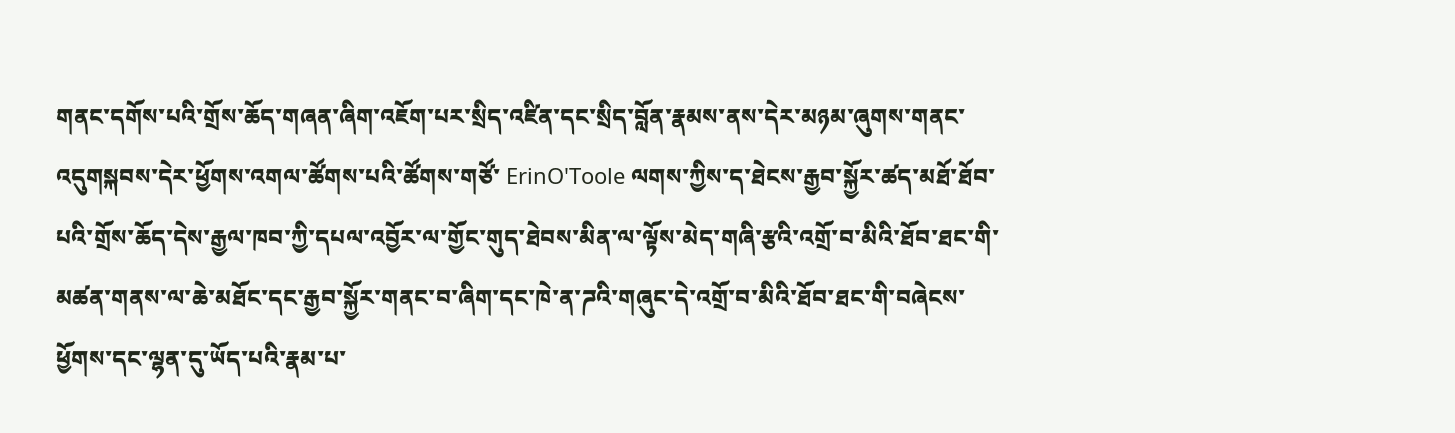གནང་དགོས་པའི་གྲོས་ཆོད་གཞན་ཞིག་འཇོག་པར་སྲིད་འཛིན་དང་སྲིད་བློན་རྣམས་ནས་དེར་མཉམ་ཞུགས་གནང་འདུགསྐབས་དེར་ཕྱོགས་འགལ་ཚོགས་པའི་ཚོགས་གཙོ་ ErinO'Toole ལགས་ཀྱིས་ད་ཐེངས་རྒྱབ་སྐྱོར་ཚད་མཐོ་ཐོབ་པའི་གྲོས་ཆོད་དེས་རྒྱལ་ཁབ་ཀྱི་དཔལ་འབྱོར་ལ་གྱོང་གུད་ཐེབས་མིན་ལ་ལྟོས་མེད་གཞི་རྩའི་འགྲོ་བ་མིའི་ཐོབ་ཐང་གི་མཚན་གནས་ལ་ཆེ་མཐོང་དང་རྒྱབ་སྐྱོར་གནང་བ་ཞིག་དང་ཁེ་ན་ཌའི་གཞུང་དེ་འགྲོ་བ་མིའི་ཐོབ་ཐང་གི་བཞེངས་ཕྱོགས་དང་ལྷན་དུ་ཡོད་པའི་རྣམ་པ་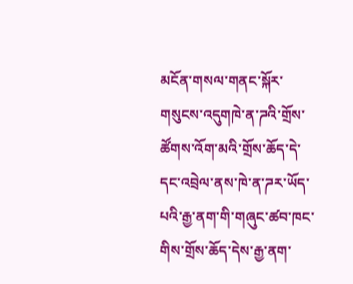མངོན་གསལ་གནང་སྐོར་གསུངས་འདུགཁེ་ན་ཌའི་གྲོས་ཚོགས་འོག་མའི་གྲོས་ཆོད་དེ་དང་འབྲེལ་ནས་ཁེ་ན་ཌར་ཡོད་པའི་རྒྱ་ནག་གི་གཞུང་ཚབ་ཁང་གིས་གྲོས་ཆོད་དེས་རྒྱ་ནག་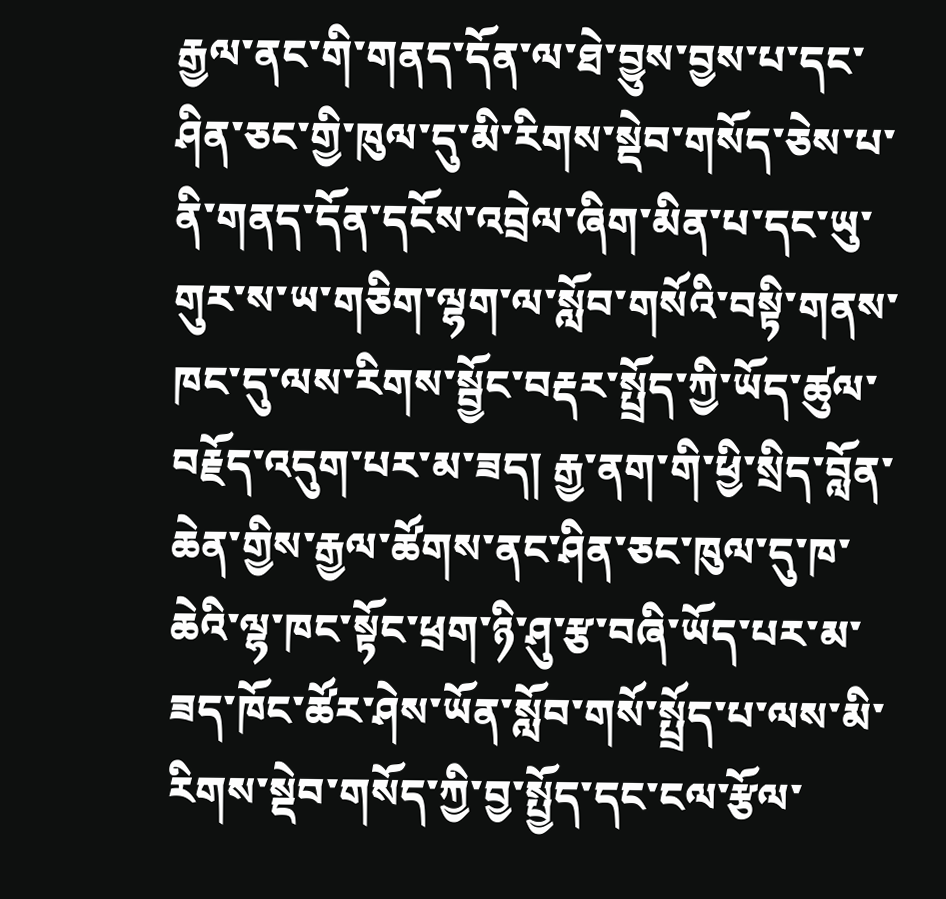རྒྱལ་ནང་གི་གནད་དོན་ལ་ཐེ་བྱུས་བྱས་པ་དང་ཤིན་ཅང་གྱི་ཁུལ་དུ་མི་རིགས་སྡེབ་གསོད་ཅེས་པ་ནི་གནད་དོན་དངོས་འབྲེལ་ཞིག་མིན་པ་དང་ཡུ་གུར་ས་ཡ་གཅིག་ལྷག་ལ་སློབ་གསོའི་བསྟི་གནས་ཁང་དུ་ལས་རིགས་སྦྱོང་བརྡར་སྤྲོད་ཀྱི་ཡོད་ཚུལ་བརྗོད་འདུག་པར་མ་ཟད། རྒྱ་ནག་གི་ཕྱི་སྲིད་བློན་ཆེན་གྱིས་རྒྱལ་ཚོགས་ནང་ཤིན་ཅང་ཁུལ་དུ་ཁ་ཆེའི་ལྷ་ཁང་སྟོང་ཕྲག་ཉི་ཤུ་རྩ་བཞི་ཡོད་པར་མ་ཟད་ཁོང་ཚོར་ཤེས་ཡོན་སློབ་གསོ་སྤྲོད་པ་ལས་མི་རིགས་སྡེབ་གསོད་ཀྱི་བྱ་སྤྱོད་དང་ངལ་རྩོལ་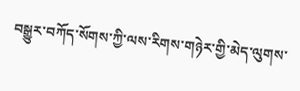བསྒྱུར་བཀོད་སོགས་ཀྱི་ལས་རིགས་གཉེར་གྱི་མེད་ལུགས་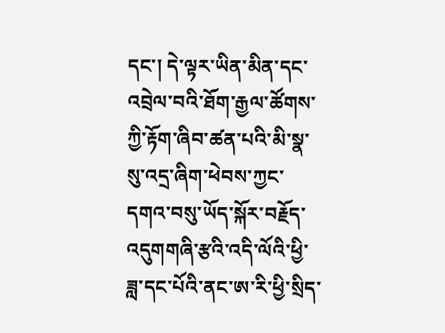དང་། དེ་ལྟར་ཡིན་མིན་དང་འབྲེལ་བའི་ཐོག་རྒྱལ་ཚོགས་ཀྱི་རྟོག་ཞིབ་ཚན་པའི་མི་སྣ་སུ་འདྲ་ཞིག་ཕེབས་ཀྱང་དགའ་བསུ་ཡོད་སྐོར་བརྗོད་འདུགགཞི་རྩའི་འདི་ལོའི་ཕྱི་ཟླ་དང་པོའི་ནང་ཨ་རི་ཕྱི་སྲིད་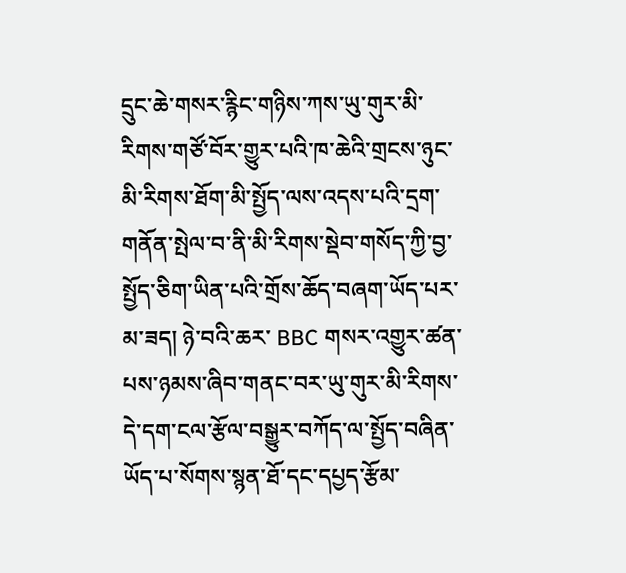དྲུང་ཆེ་གསར་རྙིང་གཉིས་ཀས་ཡུ་གུར་མི་རིགས་གཙོ་བོར་གྱུར་པའི་ཁ་ཆེའི་གྲངས་ཉུང་མི་རིགས་ཐོག་མི་སྤྱོད་ལས་འདས་པའི་དྲག་གནོན་སྤེལ་བ་ནི་མི་རིགས་སྡེབ་གསོད་ཀྱི་བྱ་སྤྱོད་ཅིག་ཡིན་པའི་གྲོས་ཆོད་བཞག་ཡོད་པར་མ་ཟད། ཉེ་བའི་ཆར་ BBC གསར་འགྱུར་ཚན་པས་ཉམས་ཞིབ་གནང་བར་ཡུ་གུར་མི་རིགས་དེ་དག་ངལ་རྩོལ་བསྒྱུར་བཀོད་ལ་སྤྱོད་བཞིན་ཡོད་པ་སོགས་སྙན་ཐོ་དང་དཔྱད་རྩོམ་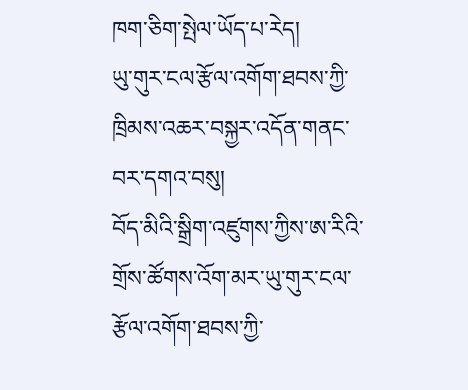ཁག་ཅིག་སྤེལ་ཡོད་པ་རེད།
ཡུ་གུར་ངལ་རྩོལ་འགོག་ཐབས་ཀྱི་ཁྲིམས་འཆར་བསྐྱར་འདོན་གནང་བར་དགའ་བསུ།
བོད་མིའི་སྒྲིག་འཛུགས་ཀྱིས་ཨ་རིའི་གྲོས་ཚོགས་འོག་མར་ཡུ་གུར་ངལ་རྩོལ་འགོག་ཐབས་ཀྱི་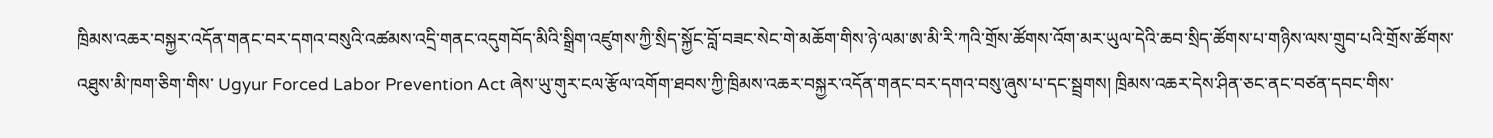ཁྲིམས་འཆར་བསྐྱར་འདོན་གནང་བར་དགའ་བསུའི་འཚམས་འདྲི་གནང་འདུགབོད་མིའི་སྒྲིག་འཛུགས་ཀྱི་སྲིད་སྐྱོང་བློ་བཟང་སེང་གེ་མཆོག་གིས་ཉེ་ལམ་ཨ་མི་རི་ཀའི་གྲོས་ཚོགས་འོག་མར་ཡུལ་དེའི་ཆབ་སྲིད་ཚོགས་པ་གཉིས་ལས་གྲུབ་པའི་གྲོས་ཚོགས་འཐུས་མི་ཁག་ཅིག་གིས་ Ugyur Forced Labor Prevention Act ཞེས་ཡུ་གུར་ངལ་རྩོལ་འགོག་ཐབས་ཀྱི་ཁྲིམས་འཆར་བསྐྱར་འདོན་གནང་བར་དགའ་བསུ་ཞུས་པ་དང་སྦྲགས། ཁྲིམས་འཆར་དེས་ཤིན་ཅང་ནང་བཙན་དབང་གིས་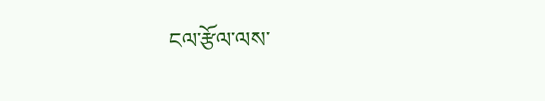ངལ་རྩོལ་ལས་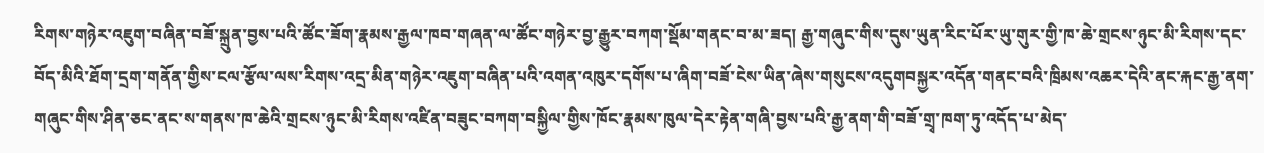རིགས་གཉེར་འཇུག་བཞིན་བཟོ་སྐྲུན་བྱས་པའི་ཚོང་ཟོག་རྣམས་རྒྱལ་ཁབ་གཞན་ལ་ཚོང་གཉེར་བྱ་རྒྱུར་བཀག་སྡོམ་གནང་བ་མ་ཟད། རྒྱ་གཞུང་གིས་དུས་ཡུན་རིང་པོར་ཡུ་གུར་གྱི་ཁ་ཆེ་གྲངས་ཉུང་མི་རིགས་དང་བོད་མིའི་ཐོག་དྲག་གནོན་གྱིས་ངལ་རྩོལ་ལས་རིགས་འདྲ་མིན་གཉེར་འཇུག་བཞིན་པའི་འགན་འཁུར་དགོས་པ་ཞིག་བཟོ་ངེས་ཡིན་ཞེས་གསུངས་འདུགབསྐྱར་འདོན་གནང་བའི་ཁྲིམས་འཆར་དེའི་ནང་རྐང་རྒྱ་ནག་གཞུང་གིས་ཤིན་ཅང་ནང་ས་གནས་ཁ་ཆེའི་གྲངས་ཉུང་མི་རིགས་འཛིན་བཟུང་བཀག་བསྐྱིལ་གྱིས་ཁོང་རྣམས་ཁུལ་དེར་རྟེན་གཞི་བྱས་པའི་རྒྱ་ནག་གི་བཟོ་གྲྭ་ཁག་ཏུ་འདོད་པ་མེད་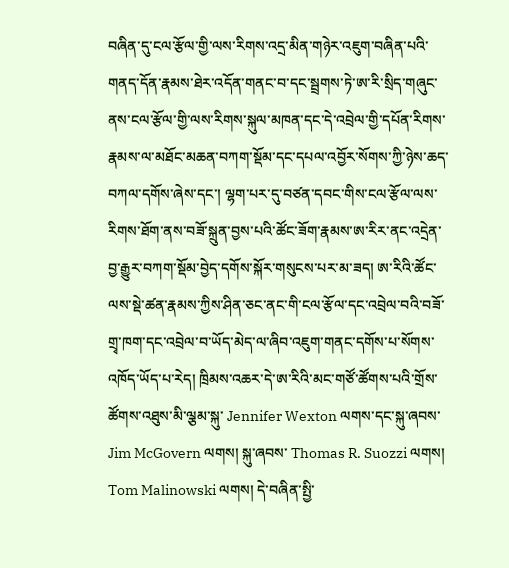བཞིན་དུ་ངལ་རྩོལ་གྱི་ལས་རིགས་འདྲ་མིན་གཉེར་འཇུག་བཞིན་པའི་གནད་དོན་རྣམས་ཐེར་འདོན་གནང་བ་དང་སྦྲགས་ཏེ་ཨ་རི་སྲིད་གཞུང་ནས་ངལ་རྩོལ་གྱི་ལས་རིགས་སྐུལ་མཁན་དང་དེ་འབྲེལ་གྱི་དཔོན་རིགས་རྣམས་ལ་མཐོང་མཆན་བཀག་སྡོམ་དང་དཔལ་འབྱོར་སོགས་ཀྱི་ཉེས་ཆད་བཀལ་དགོས་ཞེས་དང་། ལྷག་པར་དུ་བཙན་དབང་གིས་ངལ་རྩོལ་ལས་རིགས་ཐོག་ནས་བཟོ་སྐྲུན་བྱས་པའི་ཚོང་ཟོག་རྣམས་ཨ་རིར་ནང་འདྲེན་བྱ་རྒྱུར་བཀག་སྡོམ་བྱེད་དགོས་སྐོར་གསུངས་པར་མ་ཟད། ཨ་རིའི་ཚོང་ལས་སྡེ་ཚན་རྣམས་ཀྱིས་ཤིན་ཅང་ནང་གི་ངལ་རྩོལ་དང་འབྲེལ་བའི་བཟོ་གྲྭ་ཁག་དང་འབྲེལ་བ་ཡོད་མེད་ལ་ཞིབ་འཇུག་གནང་དགོས་པ་སོགས་འཁོད་ཡོད་པ་རེད། ཁྲིམས་འཆར་དེ་ཨ་རིའི་མང་གཙོ་ཚོགས་པའི་གྲོས་ཚོགས་འཐུས་མི་ལྕམ་སྐུ་ Jennifer Wexton ལགས་དང་སྐུ་ཞབས་ Jim McGovern ལགས། སྐུ་ཞབས་ Thomas R. Suozzi ལགས། Tom Malinowski ལགས། དེ་བཞིན་སྤྱི་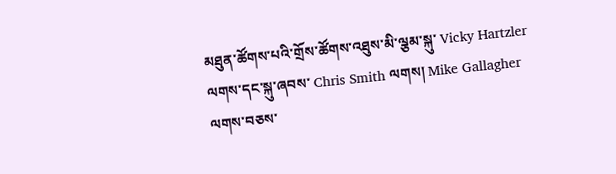མཐུན་ཚོགས་པའི་གྲོས་ཚོགས་འཐུས་མི་ལྕམ་སྐུ་ Vicky Hartzler ལགས་དང་སྐུ་ཞབས་ Chris Smith ལགས། Mike Gallagher ལགས་བཅས་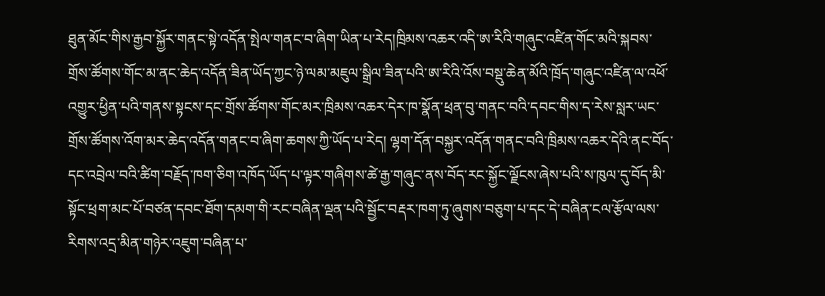ཐུན་མོང་གིས་རྒྱབ་སྐྱོར་གནང་སྟེ་འདོན་སྤེལ་གནང་བ་ཞིག་ཡིན་པ་རེད།ཁྲིམས་འཆར་འདི་ཨ་རིའི་གཞུང་འཛིན་གོང་མའི་སྐབས་གྲོས་ཚོགས་གོང་མ་ནང་ཆེད་འདོན་ཟིན་ཡོད་ཀྱང་ཉེ་ལམ་མཇུལ་སྒྲིལ་ཟིན་པའི་ཨ་རིའི་འོས་བསྡུ་ཆེན་མོའི་ཁྲོད་གཞུང་འཛིན་ལ་འཕོ་འགྱུར་ཕྱིན་པའི་གནས་སྟངས་དང་གྲོས་ཚོགས་གོང་མར་ཁྲིམས་འཆར་དེར་ཁ་སྣོན་ཕྲན་བུ་གནང་བའི་དབང་གིས་ད་རེས་སླར་ཡང་གྲོས་ཚོགས་འོག་མར་ཆེད་འདོན་གནང་བ་ཞིག་ཆགས་ཀྱི་ཡོད་པ་རེད། ལྷག་དོན་བསྐྱར་འདོན་གནང་བའི་ཁྲིམས་འཆར་དེའི་ནང་བོད་དང་འབྲེལ་བའི་ཚིག་བརྗོད་ཁག་ཅིག་འཁོད་ཡོད་པ་ལྟར་གཞིགས་ཚེ་རྒྱ་གཞུང་ནས་བོད་རང་སྐྱོང་ལྗོངས་ཞེས་པའི་ས་ཁུལ་དུ་བོད་མི་སྟོང་ཕྲག་མང་པོ་བཙན་དབང་ཐོག་དམག་གི་རང་བཞིན་ལྡན་པའི་སྦྱོང་བརྡར་ཁག་ཏུ་ཞུགས་བཅུག་པ་དང་དེ་བཞིན་ངལ་རྩོལ་ལས་རིགས་འདྲ་མིན་གཉེར་འཇུག་བཞིན་པ་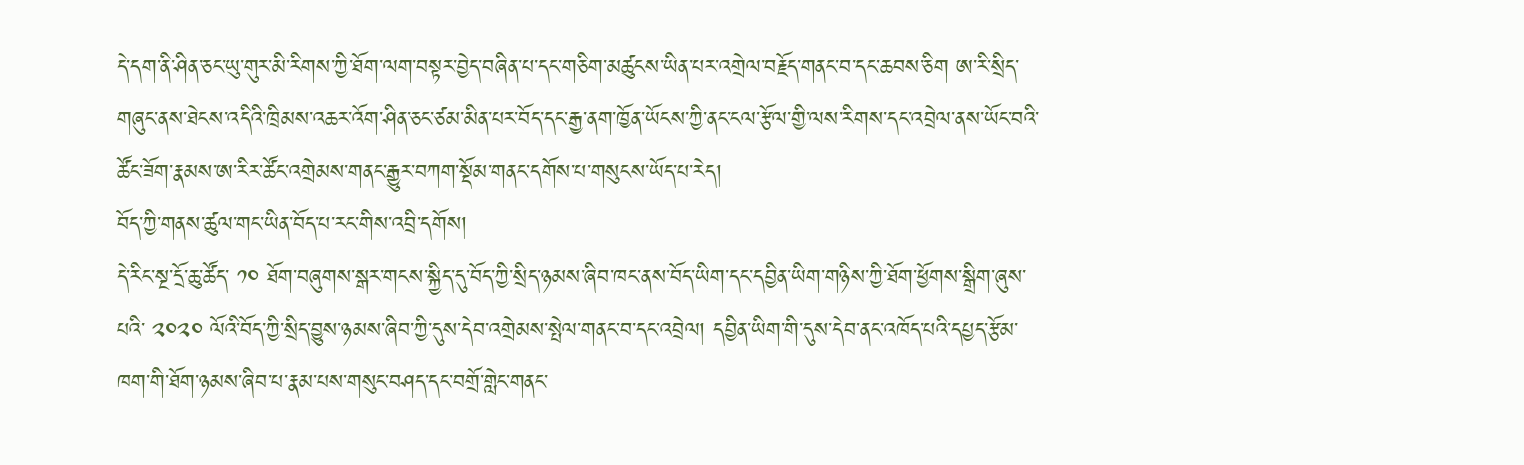དེ་དག་ནི་ཤིན་ཅང་ཡུ་གུར་མི་རིགས་ཀྱི་ཐོག་ལག་བསྟར་བྱེད་བཞིན་པ་དང་གཅིག་མཚུངས་ཡིན་པར་འགྲེལ་བརྗོད་གནང་བ་དང་ཆབས་ཅིག ཨ་རི་སྲིད་གཞུང་ནས་ཐེངས་འདིའི་ཁྲིམས་འཆར་འོག་ཤིན་ཅང་ཙམ་མིན་པར་བོད་དང་རྒྱ་ནག་ཁྱོན་ཡོངས་ཀྱི་ནང་ངལ་རྩོལ་གྱི་ལས་རིགས་དང་འབྲེལ་ནས་ཡོང་བའི་ཚོང་ཟོག་རྣམས་ཨ་རིར་ཚོང་འགྲེམས་གནང་རྒྱུར་བཀག་སྡོམ་གནང་དགོས་པ་གསུངས་ཡོད་པ་རེད།
བོད་ཀྱི་གནས་ཚུལ་གང་ཡིན་བོད་པ་རང་གིས་འབྲི་དགོས།
དེ་རིང་སྔ་དྲོ་ཆུ་ཚོད་ ༡༠ ཐོག་བཞུགས་སྒར་གངས་སྐྱིད་དུ་བོད་ཀྱི་སྲིད་ཉམས་ཞིབ་ཁང་ནས་བོད་ཡིག་དང་དབྱིན་ཡིག་གཉིས་ཀྱི་ཐོག་ཕྱོགས་སྒྲིག་ཞུས་པའི་ ༢༠༢༠ ལོའི་བོད་ཀྱི་སྲིད་བྱུས་ཉམས་ཞིབ་ཀྱི་དུས་དེབ་འགྲེམས་སྤེལ་གནང་བ་དང་འབྲེལ། དབྱིན་ཡིག་གི་དུས་དེབ་ནང་འཁོད་པའི་དཔྱད་རྩོམ་ཁག་གི་ཐོག་ཉམས་ཞིབ་པ་རྣམ་པས་གསུང་བཤད་དང་བགྲོ་གླེང་གནང་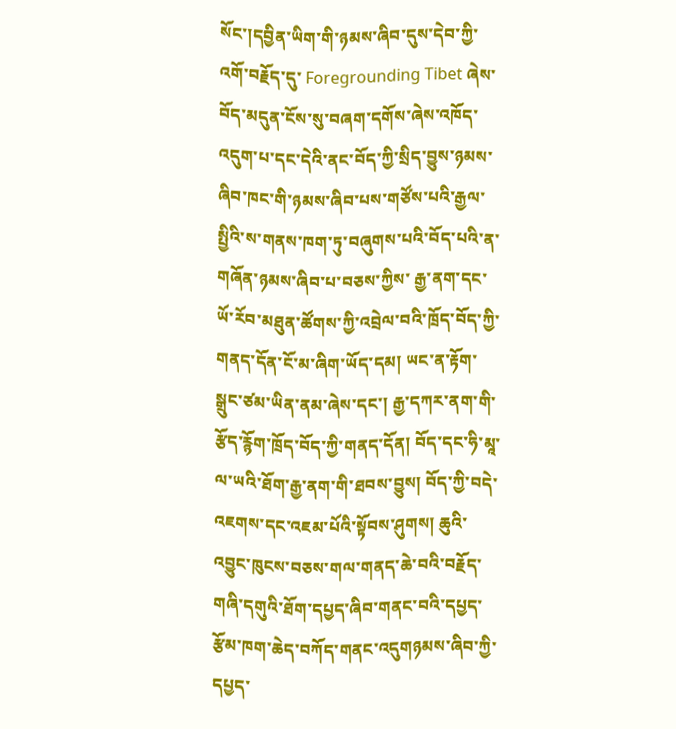སོང་།དབྱིན་ཡིག་གི་ཉམས་ཞིབ་དུས་དེབ་ཀྱི་འགོ་བརྗོད་དུ་ Foregrounding Tibet ཞེས་བོད་མདུན་ངོས་སུ་བཞག་དགོས་ཞེས་འཁོད་འདུག་པ་དང་དེའི་ནང་བོད་ཀྱི་སྲིད་བྱུས་ཉམས་ཞིབ་ཁང་གི་ཉམས་ཞིབ་པས་གཙོས་པའི་རྒྱལ་སྤྱིའི་ས་གནས་ཁག་ཏུ་བཞུགས་པའི་བོད་པའི་ན་གཞོན་ཉམས་ཞིབ་པ་བཅས་ཀྱིས་ རྒྱ་ནག་དང་ཡོ་རོབ་མཐུན་ཚོགས་ཀྱི་འབྲེལ་བའི་ཁྲོད་བོད་ཀྱི་གནད་དོན་ངོ་མ་ཞིག་ཡོད་དམ། ཡང་ན་རྟོག་སྒྲུང་ཙམ་ཡིན་ནམ་ཞེས་དང་། རྒྱ་དཀར་ནག་གི་རྩོད་རྙོག་ཁྲོད་བོད་ཀྱི་གནད་དོན། བོད་དང་ཧི་མཱ་ལ་ཡའི་ཐོག་རྒྱ་ནག་གི་ཐབས་བྱུས། བོད་ཀྱི་བདེ་འཇགས་དང་འཇམ་པོའི་སྟོབས་ཤུགས། ཆུའི་འབྱུང་ཁུངས་བཅས་གལ་གནད་ཆེ་བའི་བརྗོད་གཞི་དགུའི་ཐོག་དཔྱད་ཞིབ་གནང་བའི་དཔྱད་རྩོམ་ཁག་ཆེད་བཀོད་གནང་འདུགཉམས་ཞིབ་ཀྱི་དཔྱད་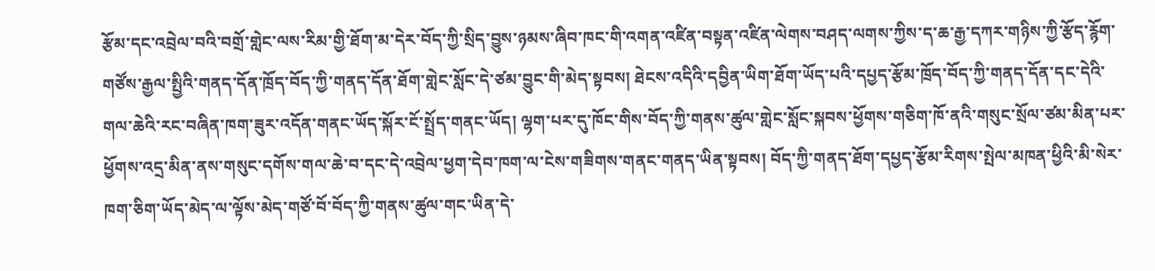རྩོམ་དང་འབྲེལ་བའི་བགྲོ་གླེང་ལས་རིམ་གྱི་ཐོག་མ་དེར་བོད་ཀྱི་སྲིད་བྱུས་ཉམས་ཞིབ་ཁང་གི་འགན་འཛིན་བསྟན་འཛིན་ལེགས་བཤད་ལགས་ཀྱིས་ད་ཆ་རྒྱ་དཀར་གཉིས་ཀྱི་རྩོད་རྙོག་གཙོས་རྒྱལ་སྤྱིའི་གནད་དོན་ཁྲོད་བོད་ཀྱི་གནད་དོན་ཐོག་གླེང་སློང་དེ་ཙམ་བྱུང་གི་མེད་སྟབས། ཐེངས་འདིའི་དབྱིན་ཡིག་ཐོག་ཡོད་པའི་དཔྱད་རྩོམ་ཁྲོད་བོད་ཀྱི་གནད་དོན་དང་དེའི་གལ་ཆེའི་རང་བཞིན་ཁག་ཟུར་འདོན་གནང་ཡོད་སྐོར་ངོ་སྤྲོད་གནང་ཡོད། ལྷག་པར་དུ་ཁོང་གིས་བོད་ཀྱི་གནས་ཚུལ་གླེང་སློང་སྐབས་ཕྱོགས་གཅིག་ཁོ་ནའི་གསུང་སྲོལ་ཙམ་མིན་པར་ཕྱོགས་འདྲ་མིན་ནས་གསུང་དགོས་གལ་ཆེ་བ་དང་དེ་འབྲེལ་ཕྱག་དེབ་ཁག་ལ་ངེས་གཟིགས་གནང་གནད་ཡིན་སྟབས། བོད་ཀྱི་གནད་ཐོག་དཔྱད་རྩོམ་རིགས་སྤེལ་མཁན་ཕྱིའི་མི་སེར་ཁག་ཅིག་ཡོད་མེད་ལ་ལྟོས་མེད་གཙོ་བོ་བོད་ཀྱི་གནས་ཚུལ་གང་ཡིན་དེ་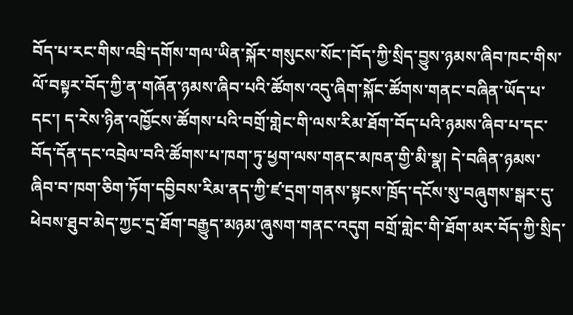བོད་པ་རང་གིས་འབྲི་དགོས་གལ་ཡིན་སྐོར་གསུངས་སོང་།བོད་ཀྱི་སྲིད་བྱུས་ཉམས་ཞིབ་ཁང་གིས་ལོ་བསྟར་བོད་ཀྱི་ན་གཞོན་ཉམས་ཞིབ་པའི་ཚོགས་འདུ་ཞིག་སྐོང་ཚོགས་གནང་བཞིན་ཡོད་པ་དང་། ད་རེས་ཉིན་འཁྱོངས་ཚོགས་པའི་བགྲོ་གླེང་གི་ལས་རིམ་ཐོག་བོད་པའི་ཉམས་ཞིབ་པ་དང་བོད་དོན་དང་འབྲེལ་བའི་ཚོགས་པ་ཁག་ཏུ་ཕྱག་ལས་གནང་མཁན་གྱི་མི་སྣ། དེ་བཞིན་ཉམས་ཞིབ་བ་ཁག་ཅིག་ཏོག་དབྱིབས་རིམ་ནད་ཀྱི་ཛ་དྲག་གནས་སྟངས་ཁྲོད་དངོས་སུ་བཞུགས་སྒར་དུ་ཕེབས་ཐུབ་མེད་ཀྱང་དྲ་ཐོག་བརྒྱུད་མཉམ་ཞུསག་གནང་འདུག བགྲོ་གླེང་གི་ཐོག་མར་བོད་ཀྱི་སྲིད་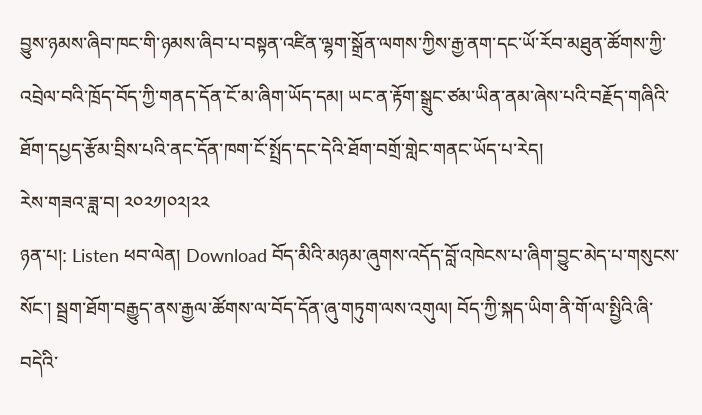བྱུས་ཉམས་ཞིབ་ཁང་གི་ཉམས་ཞིབ་པ་བསྟན་འཛིན་ལྷག་སྒྲོན་ལགས་ཀྱིས་རྒྱ་ནག་དང་ཡོ་རོབ་མཐུན་ཚོགས་ཀྱི་འབྲེལ་བའི་ཁྲོད་བོད་ཀྱི་གནད་དོན་ངོ་མ་ཞིག་ཡོད་དམ། ཡང་ན་རྟོག་སྒྲུང་ཙམ་ཡིན་ནམ་ཞེས་པའི་བརྗོད་གཞིའི་ཐོག་དཔྱད་རྩོམ་བྲིས་པའི་ནང་དོན་ཁག་ངོ་སྤྲོད་དང་དེའི་ཐོག་བགྲོ་གླེང་གནང་ཡོད་པ་རེད།
རེས་གཟའ་ཟླ་བ། ༢༠༢༡།༠༢།༢༢
ཉན་པ།: Listen ཕབ་ལེན། Download བོད་མིའི་མཉམ་ཞུགས་འདོད་བློ་འཁེངས་པ་ཞིག་བྱུང་མེད་པ་གསུངས་སོང་། སྦྲག་ཐོག་བརྒྱུད་ནས་རྒྱལ་ཚོགས་ལ་བོད་དོན་ཞུ་གཏུག་ལས་འགུལ། བོད་ཀྱི་སྐད་ཡིག་ནི་གོ་ལ་སྤྱིའི་ཞི་བདེའི་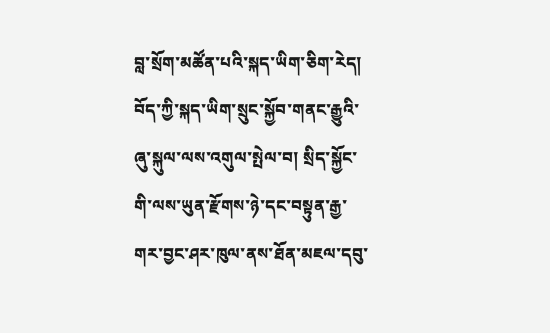བླ་སྲོག་མཚོན་པའི་སྐད་ཡིག་ཅིག་རེད། བོད་ཀྱི་སྐད་ཡིག་སྲུང་སྐྱོབ་གནང་རྒྱུའི་ཞུ་སྐུལ་ལས་འགུལ་སྤེལ་བ། སྲིད་སྐྱོང་གི་ལས་ཡུན་རྫོགས་ཉེ་དང་བསྟུན་རྒྱ་གར་བྱང་ཤར་ཁུལ་ནས་ཐོན་མཇལ་དབུ་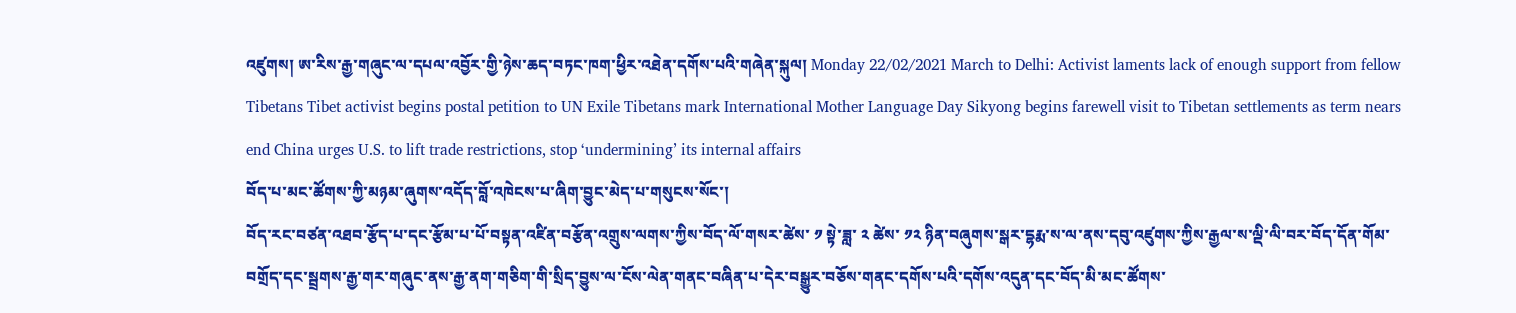འཛུགས། ཨ་རིས་རྒྱ་གཞུང་ལ་དཔལ་འབྱོར་གྱི་ཉེས་ཆད་བཏང་ཁག་ཕྱིར་འཐེན་དགོས་པའི་གཞེན་སྐུལ། Monday 22/02/2021 March to Delhi: Activist laments lack of enough support from fellow Tibetans Tibet activist begins postal petition to UN Exile Tibetans mark International Mother Language Day Sikyong begins farewell visit to Tibetan settlements as term nears end China urges U.S. to lift trade restrictions, stop ‘undermining’ its internal affairs
བོད་པ་མང་ཚོགས་ཀྱི་མཉམ་ཞུགས་འདོད་བློ་འཁེངས་པ་ཞིག་བྱུང་མེད་པ་གསུངས་སོང་།
བོད་རང་བཙན་འཐབ་རྩོད་པ་དང་རྩོམ་པ་པོ་བསྟན་འཛིན་བརྩོན་འགྲུས་ལགས་ཀྱིས་བོད་ལོ་གསར་ཚེས་ ༡ སྟེ་ཟླ་ ༢ ཚེས་ ༡༢ ཉིན་བཞུགས་སྒར་དྷརྨ་ས་ལ་ནས་དབུ་འཛུགས་ཀྱིས་རྒྱལ་ས་ལྡི་ལི་བར་བོད་དོན་གོམ་བགྲོད་དང་སྦྲགས་རྒྱ་གར་གཞུང་ནས་རྒྱ་ནག་གཅིག་གི་སྲིད་བྱུས་ལ་ངོས་ལེན་གནང་བཞིན་པ་དེར་བསྒྱུར་བཅོས་གནང་དགོས་པའི་དགོས་འདུན་དང་བོད་མི་མང་ཚོགས་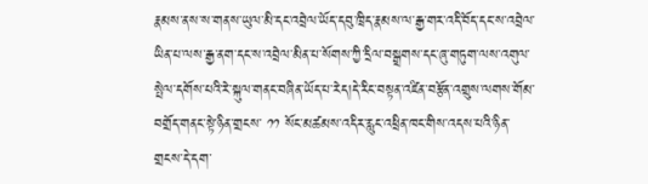རྣམས་ནས་ས་གནས་ཡུལ་མི་དང་འབྲེལ་ཡོད་དབུ་ཁྲིད་རྣམས་ལ་རྒྱ་གར་འདི་བོད་དང་ས་འབྲེལ་ཡིན་པ་ལས་རྒྱ་ནག་དང་ས་འབྲེལ་མིན་པ་སོགས་ཀྱི་དྲིལ་བསྒྲགས་དང་ཞུ་གཏུག་ལས་འགུལ་སྤེལ་དགོས་པའི་རེ་སྐུལ་གནང་བཞིན་ཡོད་པ་རེད།དེ་རིང་བསྟན་འཛིན་བརྩོན་འགྲུས་ལགས་གོམ་བགྲོད་གནང་སྟེ་ཉིན་གྲངས་ ༡༡ སོང་མཚམས་འདིར་རླུང་འཕྲིན་ཁང་གིས་འདས་པའི་ཉིན་གྲངས་དེ་དག་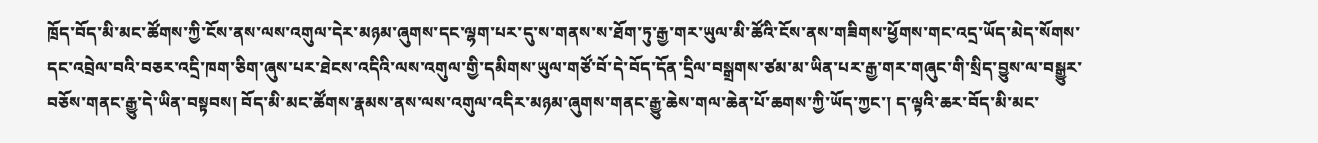ཁྲོད་བོད་མི་མང་ཚོགས་ཀྱི་ངོས་ནས་ལས་འགུལ་དེར་མཉམ་ཞུགས་དང་ལྷག་པར་དུ་ས་གནས་ས་ཐོག་ཏུ་རྒྱ་གར་ཡུལ་མི་ཚོའི་ངོས་ནས་གཟིགས་ཕྱོགས་གང་འདྲ་ཡོད་མེད་སོགས་དང་འབྲེལ་བའི་བཅར་འདྲི་ཁག་ཅིག་ཞུས་པར་ཐེངས་འདིའི་ལས་འགུལ་གྱི་དམིགས་ཡུལ་གཙོ་བོ་དེ་བོད་དོན་དྲིལ་བསྒྲགས་ཙམ་མ་ཡིན་པར་རྒྱ་གར་གཞུང་གི་སྲིད་བྱུས་ལ་བསྒྱུར་བཅོས་གནང་རྒྱུ་དེ་ཡིན་བསྟབས། བོད་མི་མང་ཚོགས་རྣམས་ནས་ལས་འགུལ་འདིར་མཉམ་ཞུགས་གནང་རྒྱུ་ཆེས་གལ་ཆེན་པོ་ཆགས་ཀྱི་ཡོད་ཀྱང་། ད་ལྟའི་ཆར་བོད་མི་མང་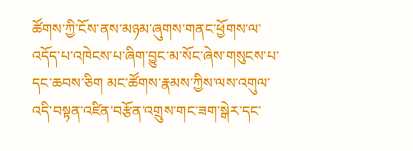ཚོགས་ཀྱི་ངོས་ནས་མཉམ་ཞུགས་གནང་ཕྱོགས་ལ་འདོད་པ་འཁེངས་པ་ཞིག་བྱུང་མ་སོང་ཞེས་གསུངས་པ་དང་ཆབས་ཅིག མང་ཚོགས་རྣམས་ཀྱིས་ལས་འགུལ་འདི་བསྟན་འཛིན་བརྩོན་འགྲུས་གང་ཟག་སྒེར་དང་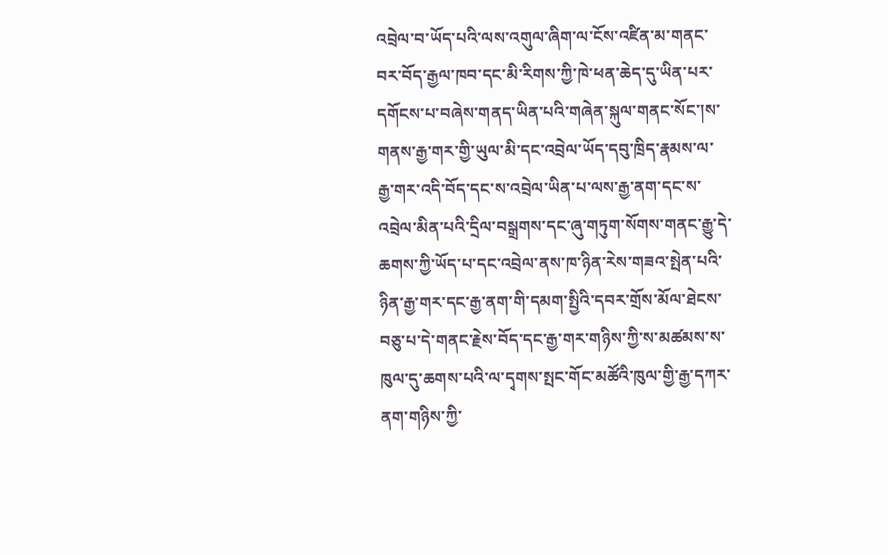འབྲེལ་བ་ཡོད་པའི་ལས་འགུལ་ཞིག་ལ་ངོས་འཛིན་མ་གནང་བར་བོད་རྒྱལ་ཁབ་དང་མི་རིགས་ཀྱི་ཁེ་ཕན་ཆེད་དུ་ཡིན་པར་དགོངས་པ་བཞེས་གནད་ཡིན་པའི་གཞེན་སྐུལ་གནང་སོང་།ས་གནས་རྒྱ་གར་གྱི་ཡུལ་མི་དང་འབྲེལ་ཡོད་དབུ་ཁྲིད་རྣམས་ལ་རྒྱ་གར་འདི་བོད་དང་ས་འབྲེལ་ཡིན་པ་ལས་རྒྱ་ནག་དང་ས་འབྲེལ་མིན་པའི་དྲིལ་བསྒྲགས་དང་ཞུ་གཏུག་སོགས་གནང་རྒྱུ་དེ་ཆགས་ཀྱི་ཡོད་པ་དང་འབྲེལ་ནས་ཁ་ཉིན་རེས་གཟའ་སྤེན་པའི་ཉིན་རྒྱ་གར་དང་རྒྱ་ནག་གི་དམག་སྤྱིའི་དབར་གྲོས་མོལ་ཐེངས་བཅུ་པ་དེ་གནང་རྗེས་བོད་དང་རྒྱ་གར་གཉིས་ཀྱི་ས་མཚམས་ས་ཁུལ་དུ་ཆགས་པའི་ལ་དྭགས་སྤང་གོང་མཚོའི་ཁུལ་གྱི་རྒྱ་དཀར་ནག་གཉིས་ཀྱི་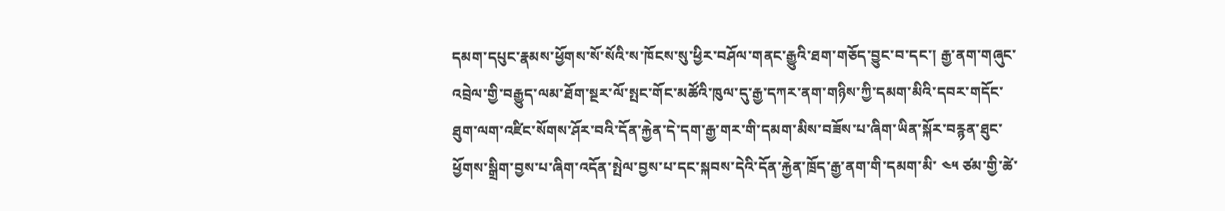དམག་དཔུང་རྣམས་ཕྱོགས་སོ་སོའི་ས་ཁོངས་སུ་ཕྱིར་བཤོལ་གནང་རྒྱུའི་ཐག་གཅོད་བྱུང་བ་དང་། རྒྱ་ནག་གཞུང་འབྲེལ་གྱི་བརྒྱུད་ལམ་ཐོག་སྔར་ལོ་སྤང་གོང་མཚོའི་ཁུལ་དུ་རྒྱ་དཀར་ནག་གཉིས་ཀྱི་དམག་མིའི་དབར་གདོང་ཐུག་ལག་འཛིང་སོགས་ཤོར་བའི་དོན་རྐྱེན་དེ་དག་རྒྱ་གར་གི་དམག་མིས་བཟོས་པ་ཞིག་ཡིན་སྐོར་བརྙན་ཐུང་ཕྱོགས་སྒྲིག་བྱས་པ་ཞིག་འདོན་སྤེལ་བྱས་པ་དང་སྐབས་དེའི་དོན་རྐྱེན་ཁྲོད་རྒྱ་ནག་གི་དམག་མི་ ༤༥ ཙམ་གྱི་ཚེ་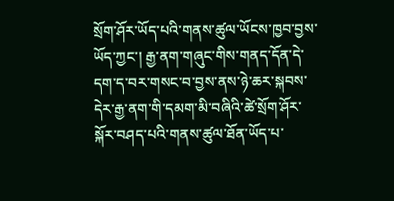སྲོག་ཤོར་ཡོད་པའི་གནས་ཚུལ་ཡོངས་ཁྱབ་བྱས་ཡོད་ཀྱང་། རྒྱ་ནག་གཞུང་གིས་གནད་དོན་དེ་དག་ད་བར་གསང་བ་བྱས་ནས་ཉེ་ཆར་སྐབས་དེར་རྒྱ་ནག་གི་དམག་མི་བཞིའི་ཚེ་སྲོག་ཤོར་སྐོར་བཤད་པའི་གནས་ཚུལ་ཐོན་ཡོད་པ་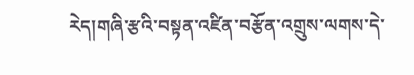རེད།གཞི་རྩའི་བསྟན་འཛིན་བརྩོན་འགྲུས་ལགས་དེ་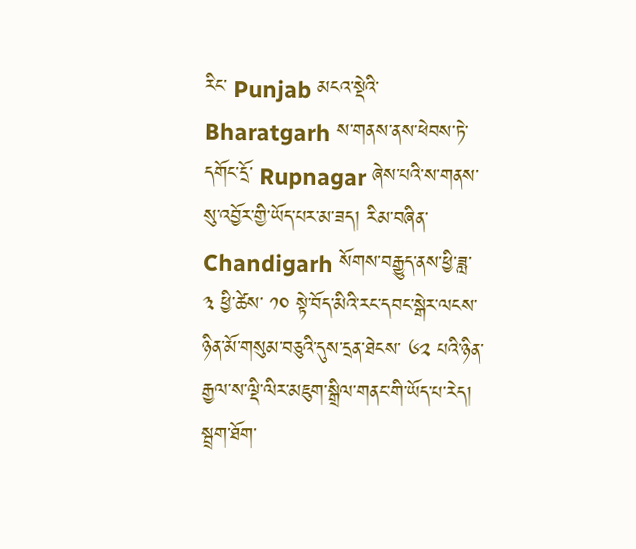རིང་ Punjab མངའ་སྡེའི་ Bharatgarh ས་གནས་ནས་ཕེབས་ཏེ་དགོང་དྲོ་ Rupnagar ཞེས་པའི་ས་གནས་སུ་འབྱོར་གྱི་ཡོད་པར་མ་ཟད། རིམ་བཞིན་ Chandigarh སོགས་བརྒྱུད་ནས་ཕྱི་ཟླ་ ༣ ཕྱི་ཚེས་ ༡༠ སྟེ་བོད་མིའི་རང་དབང་སྒེར་ལངས་ཉིན་མོ་གསུམ་བཅུའི་དུས་དྲན་ཐེངས་ ༦༢ པའི་ཉིན་རྒྱལ་ས་ལྡི་ལིར་མཇུག་སྒྲིལ་གནང་གི་ཡོད་པ་རེད།
སྦྲག་ཐོག་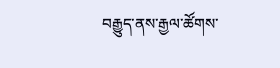བརྒྱུད་ནས་རྒྱལ་ཚོགས་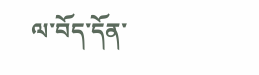ལ་བོད་དོན་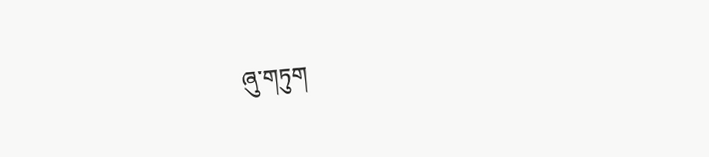ཞུ་གཏུག